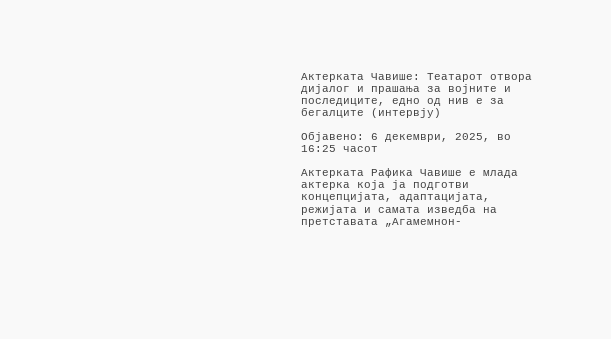Актерката Чавише: Театарот отвора дијалог и прашања за војните и последиците, eдно од нив е за бегалците (интервју)

Објавено: 6 декември, 2025, во 16:25 часот

Актерката Рафика Чавише е млада актерка која ја подготви концепцијата, адаптацијата, режијата и самата изведба на претставата „Агамемнон-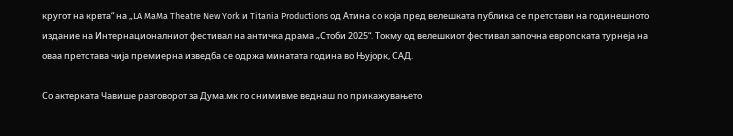кругот на крвта“ на „LA MaMa Theatre New York и Titania Productions од Атина со која пред велешката публика се претстави на годинешното издание на Интернационалниот фестивал на античка драма „Стоби 2025“. Токму од велешкиот фестивал започна европската турнеја на оваа претстава чија премиерна изведба се одржа минатата година во Њујорк, САД.

Со актерката Чавише разговорот за Дума.мк го снимивме веднаш по прикажувањето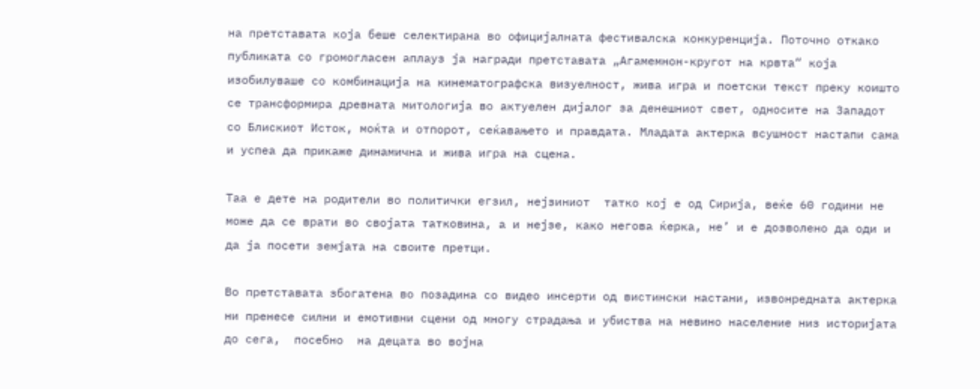на претставата која беше селектирана во официјалната фестивалска конкуренција. Поточно откако публиката со громогласен аплауз ја награди претставата „Агамемнон-кругот на крвта“ која изобилуваше со комбинација на кинематографска визуелност, жива игра и поетски текст преку коишто се трансформира древната митологија во актуелен дијалог за денешниот свет, односите на Западот со Блискиот Исток, моќта и отпорот, сеќавањето и правдата. Младата актерка всушност настапи сама и успеа да прикаже динамична и жива игра на сцена.

Таа е дете на родители во политички егзил, нејзиниот  татко кој е од Сирија, веќе 60 години не може да се врати во својата татковина, а и нејзе, како негова ќерка, не’ и е дозволено да оди и да ја посети земјата на своите претци.

Во претставата збогатена во позадина со видео инсерти од вистински настани, извонредната актерка ни пренесе силни и емотивни сцени од многу страдања и убиства на невино население низ историјата до сега,  посебно  на децата во војна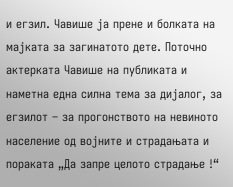и егзил. Чавише ја прене и болката на мајката за загинатото дете. Поточно актерката Чавише на публиката и наметна една силна тема за дијалог, за егзилот – за прогонството на невиното население од војните и страдањата и пораката „Да запре целото страдање !“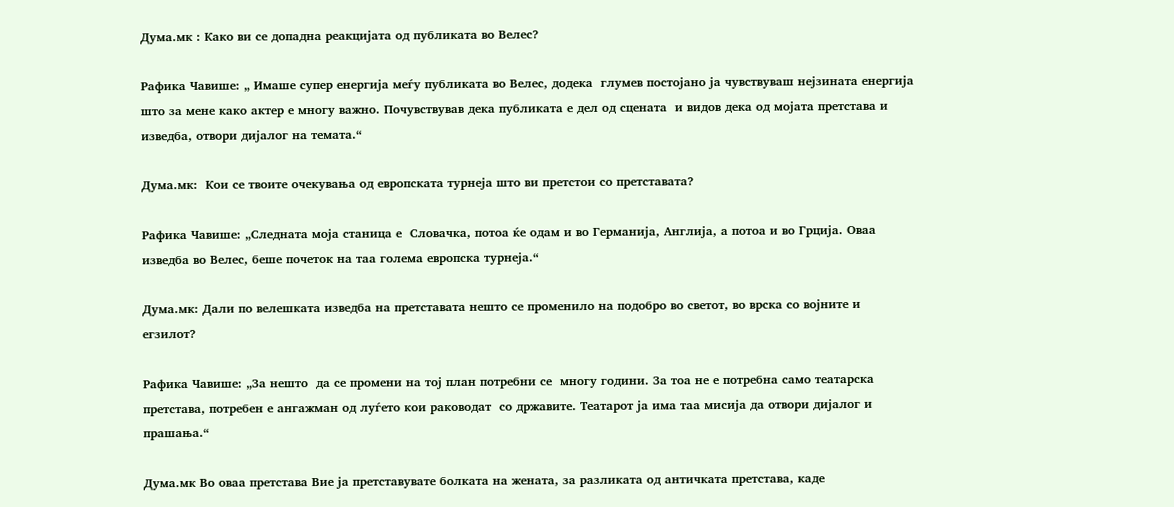Дума.мк : Како ви се допадна реакцијата од публиката во Велес?

Рафика Чавише: „ Имаше супер енергија меѓу публиката во Велес, додека  глумев постојано ја чувствуваш нејзината енергија што за мене како актер е многу важно. Почувствував дека публиката е дел од сцената  и видов дека од мојата претстава и изведба, отвори дијалог на темата.“

Дума.мк:  Кои се твоите очекувања од европската турнеја што ви претстои со претставата?

Рафика Чавише: „Следната моја станица е  Словачка, потоа ќе одам и во Германија, Англија, а потоа и во Грција. Оваа изведба во Велес, беше почеток на таа голема европска турнеја.“

Дума.мк: Дали по велешката изведба на претставата нешто се променило на подобро во светот, во врска со војните и егзилот?

Рафика Чавише: „За нешто  да се промени на тој план потребни се  многу години. За тоа не е потребна само театарска претстава, потребен е ангажман од луѓето кои раководат  со државите. Театарот ја има таа мисија да отвори дијалог и прашања.“

Дума.мк Во оваа претстава Вие ја претставувате болката на жената, за разликата од античката претстава, каде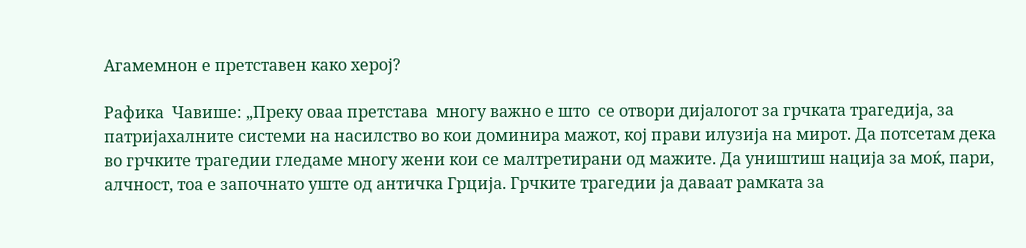Агамемнон е претставен како херој?

Рафика  Чавише: „Преку оваа претстава  многу важно е што  се отвори дијалогот за грчката трагедија, за патријахалните системи на насилство во кои доминира мажот, кој прави илузија на мирот. Да потсетам дека  во грчките трагедии гледаме многу жени кои се малтретирани од мажите. Да уништиш нација за моќ, пари, алчност, тоа е започнато уште од античка Грција. Грчките трагедии ја даваат рамката за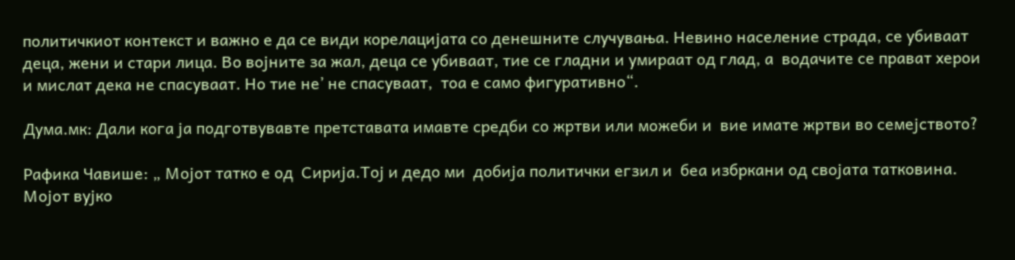политичкиот контекст и важно е да се види корелацијата со денешните случувања. Невино население страда, се убиваат деца, жени и стари лица. Во војните за жал, деца се убиваат, тие се гладни и умираат од глад, а  водачите се прават херои и мислат дека не спасуваат. Но тие не’ не спасуваат,  тоа е само фигуративно“.

Дума.мк: Дали кога ја подготвувавте претставата имавте средби со жртви или можеби и  вие имате жртви во семејството?

Рафика Чавише: „ Мојот татко е од  Сирија.Тој и дедо ми  добија политички егзил и  беа избркани од својата татковина. Мојот вујко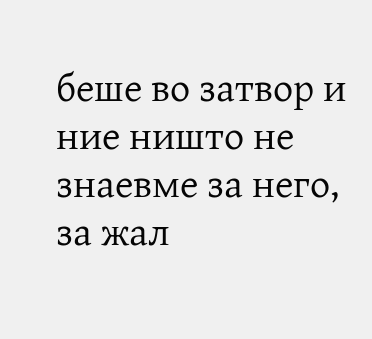беше во затвор и ние ништо не знаевме за него, за жал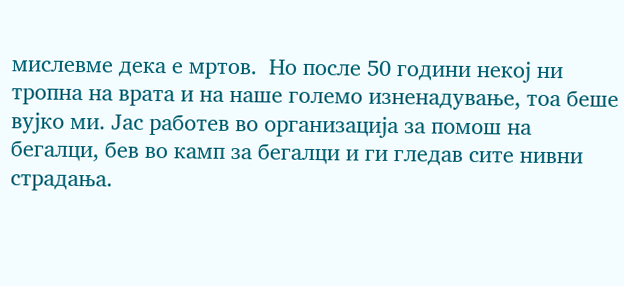мислевме дека е мртов.  Но после 50 години некој ни тропна на врата и на наше големо изненадување, тоа беше вујко ми. Јас работев во организација за помош на  бегалци, бев во камп за бегалци и ги гледав сите нивни страдања.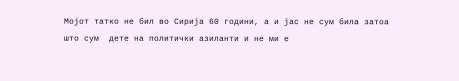Мојот татко не бил во Сирија 60 години, а и јас не сум била затоа што сум  дете на политички азиланти и не ми е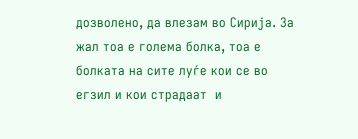дозволено, да влезам во Сирија. За жал тоа е голема болка, тоа е болката на сите луѓе кои се во егзил и кои страдаат  и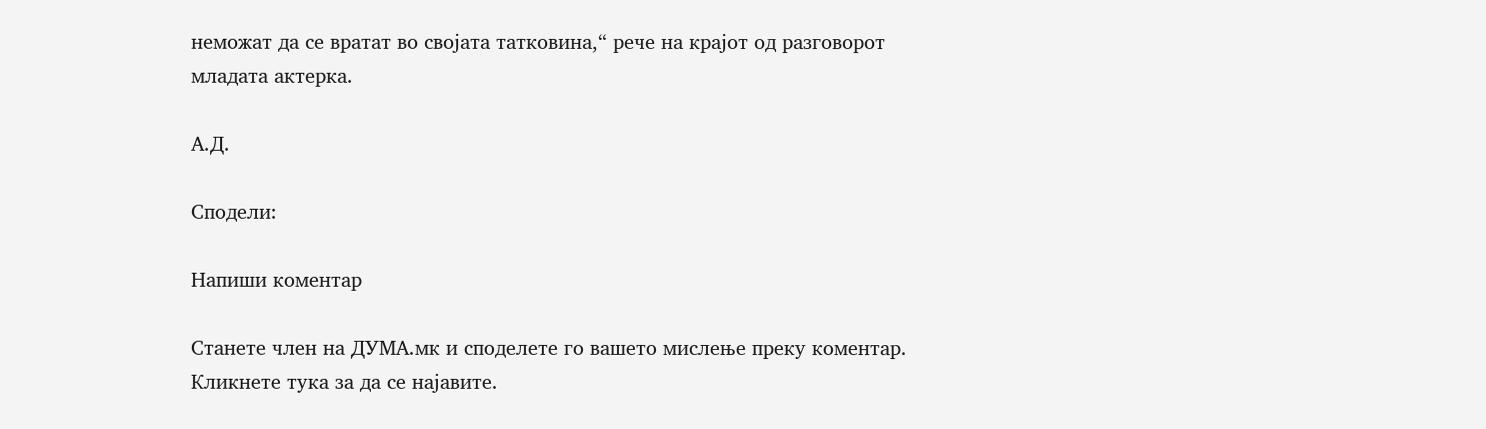неможат да се вратат во својата татковина,“ рече на крајот од разговорот младата актерка.

А.Д.

Сподели:

Напиши коментар

Станете член на ДУМА.мк и споделете го вашето мислење преку коментар. Кликнете тука за да се најавите.